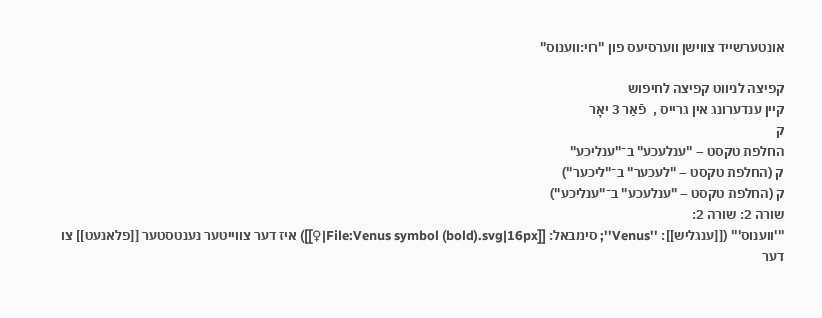אונטערשייד צווישן ווערסיעס פון "רוי:ווענוס"

קפיצה לניווט קפיצה לחיפוש
קיין ענדערונג אין גרייס ,  פֿאַר 3 יאָר
ק
החלפת טקסט – "ענלעכע" ב־"ענליכע"
ק (החלפת טקסט – "לעכער" ב־"ליכער")
ק (החלפת טקסט – "ענלעכע" ב־"ענליכע")
שורה 2: שורה 2:
'''ווענוס''' ([[ענגליש]]: ''Venus''; סימבאל: [[File:Venus symbol (bold).svg|16px|♀]]) איז דער צווייטער נענטסטער [[פלאנעט]] צו דער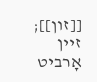[[זון]]; זיין אָרביט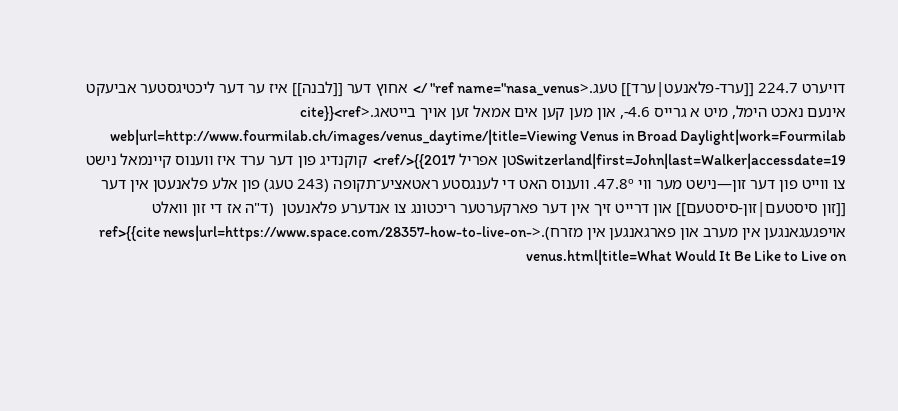דויערט 224.7 [[ערד-פלאנעט|ערד]] טעג.<ref name="nasa_venus" />  אחוץ דער [[לבנה]] איז ער דער ליכטיגסטער אביעקט אינעם נאכט הימל, מיט א גרייס 4.6-, און מען קען אים אמאל זען אויך בייטאג.<ref>{{cite web|url=http://www.fourmilab.ch/images/venus_daytime/|title=Viewing Venus in Broad Daylight|work=Fourmilab Switzerland|first=John|last=Walker|accessdate=19טן אפריל 2017}}</ref>  קוקנדיג פון דער ערד איז ווענוס קיינמאל נישט צו ווייט פון דער זון—נישט מער ווי 47.8º. ווענוס האט די לענגסטע ראטאציע־תקופה (243 טעג) פון אלע פלאנעטן אין דער [[זון סיסטעם|זון-סיסטעם]] און דרייט זיך אין דער פארקערטער ריכטונג צו אנדערע פלאנעטן  (ד"ה אז די זון וואלט אויפגעגאנגען אין מערב און פארגאנגען אין מזרח).<ref>{{cite news|url=https://www.space.com/28357-how-to-live-on-venus.html|title=What Would It Be Like to Live on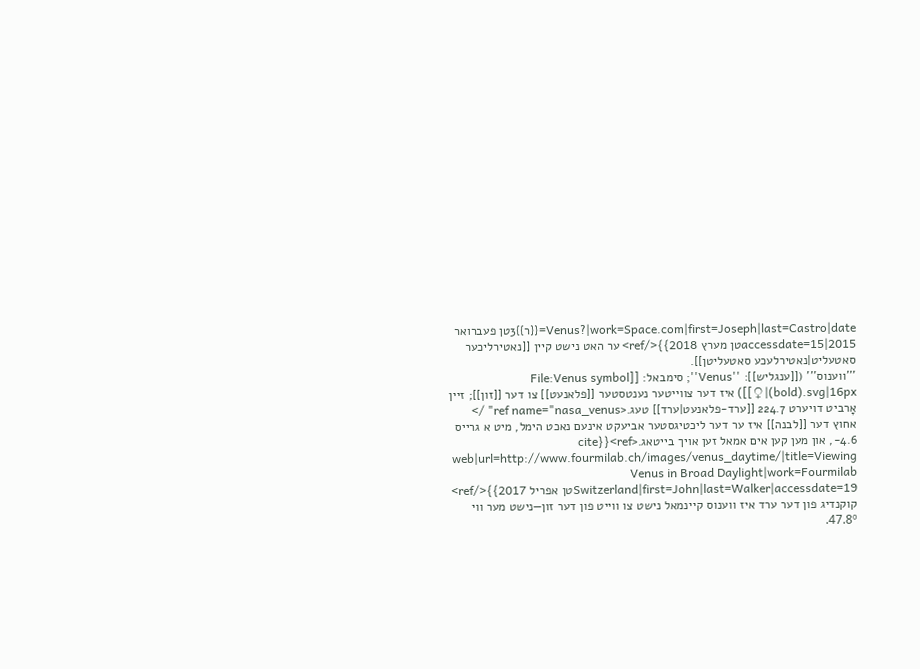Venus?|work=Space.com|first=Joseph|last=Castro|date={{ר}}3טן פעברואר 2015|accessdate=15טן מערץ 2018}}</ref> ער האט נישט קיין [[נאטירליכער סאטעליט|נאטירלעכע סאטעליטן]].
'''ווענוס''' ([[ענגליש]]: ''Venus''; סימבאל: [[File:Venus symbol (bold).svg|16px|♀]]) איז דער צווייטער נענטסטער [[פלאנעט]] צו דער [[זון]]; זיין אָרביט דויערט 224.7 [[ערד-פלאנעט|ערד]] טעג.<ref name="nasa_venus" />  אחוץ דער [[לבנה]] איז ער דער ליכטיגסטער אביעקט אינעם נאכט הימל, מיט א גרייס 4.6-, און מען קען אים אמאל זען אויך בייטאג.<ref>{{cite web|url=http://www.fourmilab.ch/images/venus_daytime/|title=Viewing Venus in Broad Daylight|work=Fourmilab Switzerland|first=John|last=Walker|accessdate=19טן אפריל 2017}}</ref>  קוקנדיג פון דער ערד איז ווענוס קיינמאל נישט צו ווייט פון דער זון—נישט מער ווי 47.8º.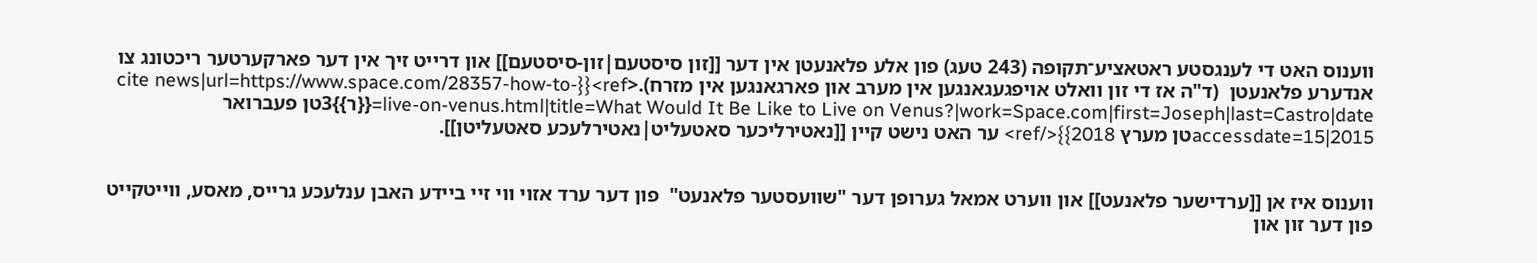ווענוס האט די לענגסטע ראטאציע־תקופה (243 טעג) פון אלע פלאנעטן אין דער [[זון סיסטעם|זון-סיסטעם]] און דרייט זיך אין דער פארקערטער ריכטונג צו אנדערע פלאנעטן  (ד"ה אז די זון וואלט אויפגעגאנגען אין מערב און פארגאנגען אין מזרח).<ref>{{cite news|url=https://www.space.com/28357-how-to-live-on-venus.html|title=What Would It Be Like to Live on Venus?|work=Space.com|first=Joseph|last=Castro|date={{ר}}3טן פעברואר 2015|accessdate=15טן מערץ 2018}}</ref> ער האט נישט קיין [[נאטירליכער סאטעליט|נאטירלעכע סאטעליטן]].


ווענוס איז אן [[ערדישער פלאנעט]] און ווערט אמאל גערופן דער "שוועסטער פלאנעט"  פון דער ערד אזוי ווי זיי ביידע האבן ענלעכע גרייס, מאסע, ווייטקייט פון דער זון און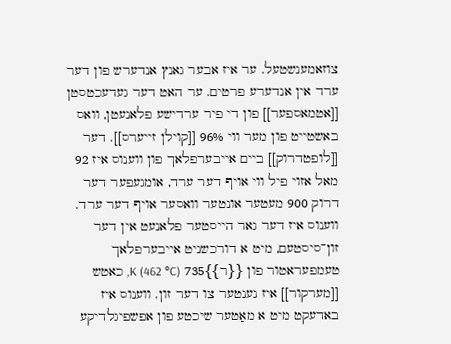צוזאמענשטעל. ער איז אבער גאנץ אנדערש פון דער ערד אין אנדערע פרטים. ער האט דער געדעכטסטן [[אטמאספער]] פון די פיר ערדישע פלאנעטן, וואס באשטייט פון מער ווי 96% [[קוילן זייערס]]. דער [[לופטדרוק]] ביים אייבערפלאך פון ווענוס איז 92 מאל אזוי פיל ווי אויף דער ערד, אומגעפער דער דרוק 900 מעטער אונטער וואסער אויף דער ערד. ווענוס איז דער גאר הייסטער פלאנעט אין דער זון־סיסטעם, מיט א דורכשניט אייבערפלאך טעמפעראטור פון {{ר}}735 K (462 °C), כאטש [[מערקור]] איז נענטער צו דער זון. ווענוס איז באדעקט מיט א מאַטער שיכטע פון אפשפיגלדיקע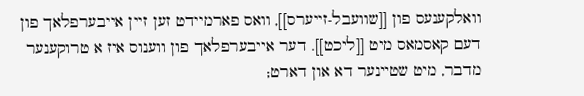וואלקענעס פון [[שוועבל-זייערס]], וואס פארמיידט זען זיין אייבערפלאך פון דעם קאסמאס מיט [[ליכט]]. דער אייבערפלאך פון ווענוס איז א טרוקענער מדבר, מיט שטיינער דא און דארט;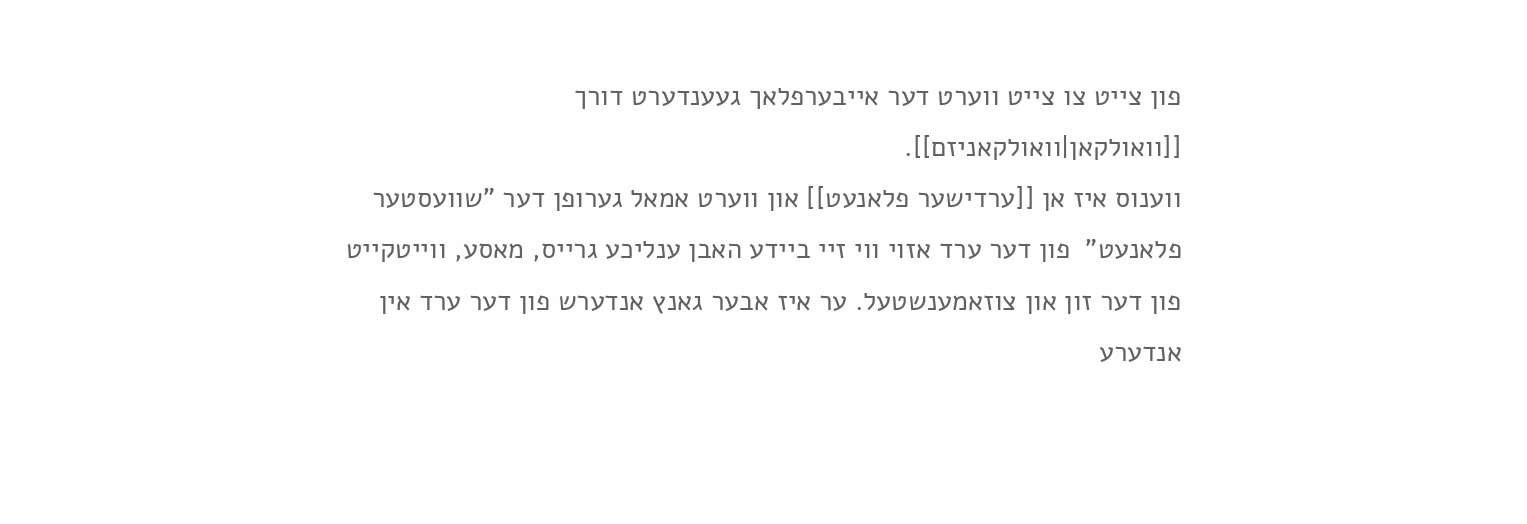פון צייט צו צייט ווערט דער אייבערפלאך געענדערט דורך [[וואולקאן|וואולקאניזם]].
ווענוס איז אן [[ערדישער פלאנעט]] און ווערט אמאל גערופן דער "שוועסטער פלאנעט"  פון דער ערד אזוי ווי זיי ביידע האבן ענליכע גרייס, מאסע, ווייטקייט פון דער זון און צוזאמענשטעל. ער איז אבער גאנץ אנדערש פון דער ערד אין אנדערע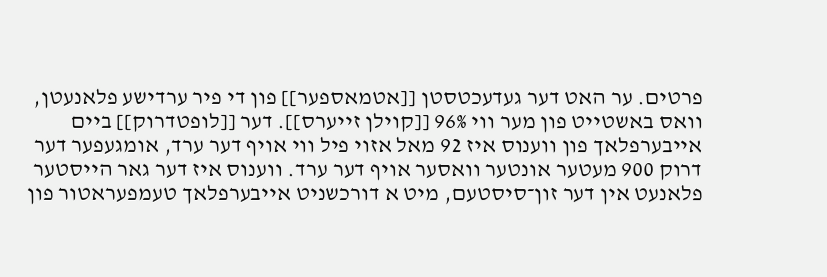פרטים. ער האט דער געדעכטסטן [[אטמאספער]] פון די פיר ערדישע פלאנעטן, וואס באשטייט פון מער ווי 96% [[קוילן זייערס]]. דער [[לופטדרוק]] ביים אייבערפלאך פון ווענוס איז 92 מאל אזוי פיל ווי אויף דער ערד, אומגעפער דער דרוק 900 מעטער אונטער וואסער אויף דער ערד. ווענוס איז דער גאר הייסטער פלאנעט אין דער זון־סיסטעם, מיט א דורכשניט אייבערפלאך טעמפעראטור פון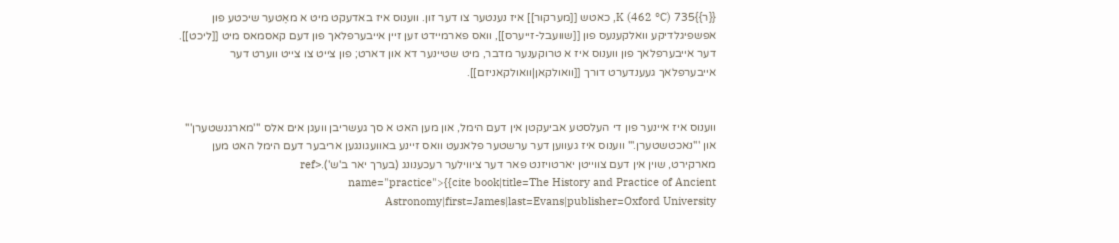{{ר}}735 K (462 °C), כאטש [[מערקור]] איז נענטער צו דער זון. ווענוס איז באדעקט מיט א מאַטער שיכטע פון אפשפיגלדיקע וואלקענעס פון [[שוועבל-זייערס]], וואס פארמיידט זען זיין אייבערפלאך פון דעם קאסמאס מיט [[ליכט]]. דער אייבערפלאך פון ווענוס איז א טרוקענער מדבר, מיט שטיינער דא און דארט; פון צייט צו צייט ווערט דער אייבערפלאך געענדערט דורך [[וואולקאן|וואולקאניזם]].


ווענוס איז איינער פון די העלסטע אביעקטן אין דעם הימל, און מען האט א סך געשריבן וועגן אים אלס '''מארגנשטערן''' און '''נאכטשטערן.''' ווענוס איז געווען דער ערשטער פלאנעט וואס זיינע באוועגונגען אריבער דעם הימל האט מען מארקירט, שוין אין דעם צווייטן יארטויזנט פאר דער ציווילער רעכענונג (בערך יאר ב'ש').<ref name="practice">{{cite book|title=The History and Practice of Ancient Astronomy|first=James|last=Evans|publisher=Oxford University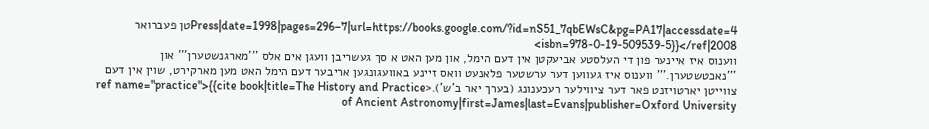Press|date=1998|pages=296–7|url=https://books.google.com/?id=nS51_7qbEWsC&pg=PA17|accessdate=4טן פעברואר 2008|isbn=978-0-19-509539-5}}</ref>
ווענוס איז איינער פון די העלסטע אביעקטן אין דעם הימל, און מען האט א סך געשריבן וועגן אים אלס '''מארגנשטערן''' און '''נאכטשטערן.''' ווענוס איז געווען דער ערשטער פלאנעט וואס זיינע באוועגונגען אריבער דעם הימל האט מען מארקירט, שוין אין דעם צווייטן יארטויזנט פאר דער ציווילער רעכענונג (בערך יאר ב'ש').<ref name="practice">{{cite book|title=The History and Practice of Ancient Astronomy|first=James|last=Evans|publisher=Oxford University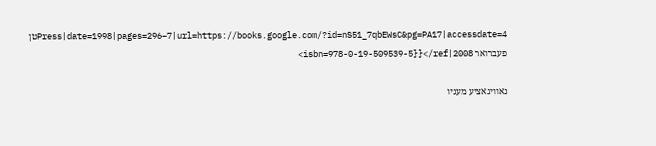Press|date=1998|pages=296–7|url=https://books.google.com/?id=nS51_7qbEWsC&pg=PA17|accessdate=4טן פעברואר 2008|isbn=978-0-19-509539-5}}</ref>

נאוויגאציע מעניו